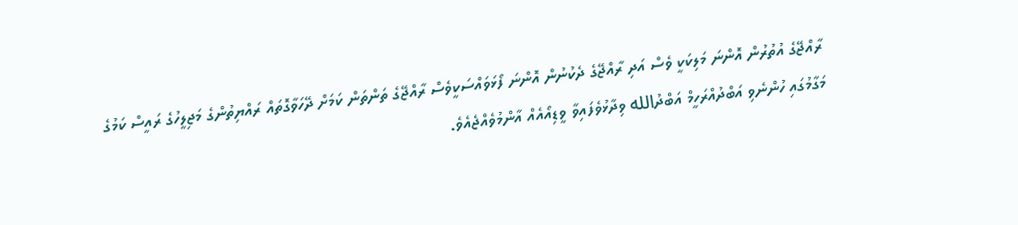ރާއްޖޭގެ އުތުރުން އޮންނަ މަލިކަކީ ވެސް އަދި ރާއްޖޭގެ ދެކުނުން އޮންނަ ފޯޅަވައްސަކީވެސް ރާއްޖޭގެ ތަންތަން ކަމަށް ދޭހަވާގޮތައް ރައްޔިތުންގެ މަޖިލީހުގެ ރައީސް ކަމުގެ މަގާމުގައި ހުންނެވި އަބްދުއްރަހީމް އަބްދުالله ވިދާޅުވެފައިވާ ވީޑިއޯއެއް އާންމުވެއްޖެއެވެ.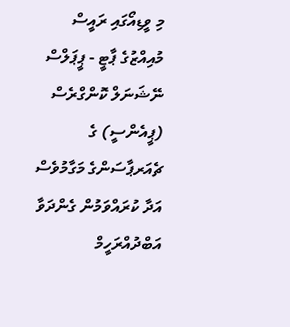މި ވީޑިއޯގައި ރައީސް މުއިއްޒުގެ ޕާޓީ - ޕީޕަލްސް ނޭޝަނަލް ކޮންގްރެސް (ޕީއެންސީ) ގެ ޗެއަރޕާސަންގެ މަގާމުވެސް އަދާ ކުރައްވަމުން ގެންދަވާ އަބްދުއްރަހީމް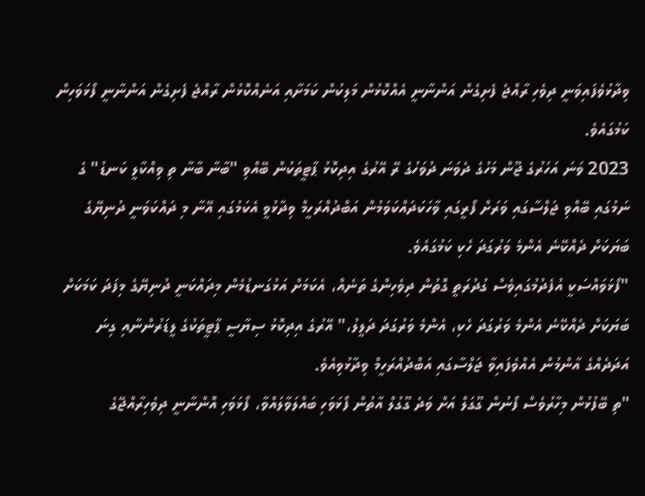ވިދާޅުވެފައިވަނީ ދިވެހި ރާއްޖެ ފެށިގެން އަންނާނީ އެއްކޮޅުން މަލިކުން ކަމަށާއި އަނެއްކޮޅުން ރާއްޖެ ފެށިގެން އަންނާނީ ފޯޅަވަހިން ކަމުގައެވެ.
2023 ވަނަ އަހަރުގެ ޖޫން މަހުގެ ދެވަނަ ދުވަހުގެ ރޭ އޭރުގެ އިދިކޮޅު ޕާޓީތަކުން ބޭއްވި "ބާނާ ބާނާ ތި ވިއްކާލީ ކަނޑު" ގެ ނަމުގައި ބޭއްވި ޖަލްސާގައި ވަރަށް ފޯރީގައި ވާހަކަދައްކަވަމުން އަބްދުއްރަހީމް ވިދާޅުވީ އެކަމުގައި އޭނާ މި ދައްކަވަނީ ދުނިޔޭގެ ބަޔަކަށް ދެއްކޭނެ އެންމެ ވަރުގަދަ ހެކި ކަމުގައެވެ.
"ފޯޅަވައްސަކީ އުފެދުމުގައިވެސް ގުދުރަތީ ގޮތުން ދިވެހިންގެ ތަނެއް، އެކަމަށް އަޅުގަނޑުމެން މިދައްކަނީ ދުނިޔޭގެ މިފަދަ ކަމަކަށް ބަޔަކަށް ދެއްކޭނެ އެންމެ ވަރުގަދަ ހެކި، އެންމެ ވަރުގަދަ ދަލީލު،" އޭރުގެ އިދިކޮޅު ސިޔާސީ ޕާޓީތަކުގެ ލީޑަރުންނާއި ގިނަ އަދަދެއްގެ އާންމުން އެއްވެފައިވާ ޖަލްސާގައި އަބްދުއްރަހީމް ވިދާޅުވިއެވެ.
"ތި ބޭފުޅުން މިހާރުވެސް ފޯނުން ގޫގަލް އަށް ވަދެ ގޫގުލް އާތުން ފޯޅަވަހި ބައްލަވާލައްވާ، ފޯޅަވަހި އޮންނާނީ ދިވެހިރާއްޖޭގެ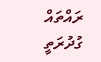ރައްތައް ގުދުރަތީ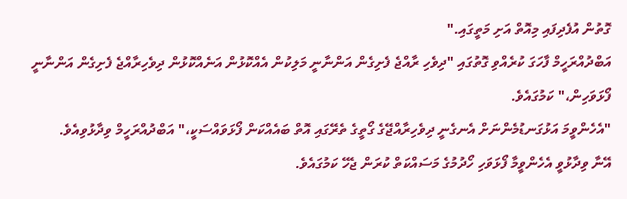ގޮތުން އުފެދިފައި މިއޮތް އަށި މަތީގައި."
އަބްދުއްރަހީމް ފާހަގަ ކުރެއްވި ގޮތުގައި "ދިވެހި ރާއްޖެ ފެށިގެން އަންނާނީ މަލިކުން އެއްކޮޅުން އަނެއްކޮޅުން ދިވެހިރާއްޖެ ފެށިގެން އަންނާނީ ފޯޅަވަހިން،" ކަމުގައެވެ.
"އެހެންވީމަ އަޅުގަނޑުމެންނަށް އެނގެނީ ދިވެހިރާއްޖޭގެ ގޯތީގެ ތެރޭގައި އޮތް ބައެއްކަން ފޯޅަވައްސަކީ،" އަބްދުއްރަހީމް ވިދާޅުވިއެވެ.
އޭނާ ވިދާޅުވީ އެހެންވީމާ ފޯޅަވަހި ހޯދުމުގެ މަސައްކަތް ކުރަން ޖެހޭ ކަމުގައެވެ.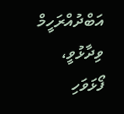އަބްދުއްރަހީމް ވިދާޅުވީ، ފޯޅަވަހި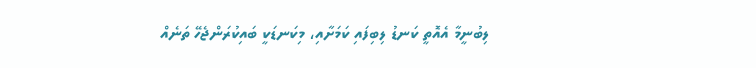ލިބުނީމާ އެއޮތީ ކަނޑު ލިބިފައި ކަމަށާއި، މިކަނޑަކީ ބައިކުރަންޖެހޭ ތަނެއް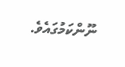ނޫންކަމުގައެވެ.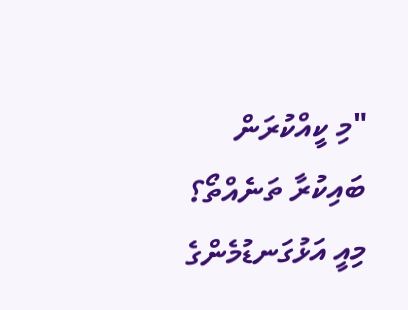"މި ކީއްކުރަން ބައިކުރާ ތަނެއްތޯ؟ މިއީ އަޅުގަނޑުމެންގެ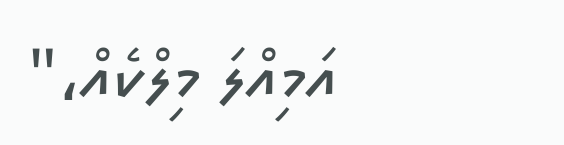އަމިއްލަ މިލްކެއް،"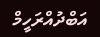އަބްދުއްރަހީމް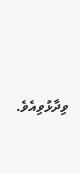ވިދާޅުވިއެވެ.